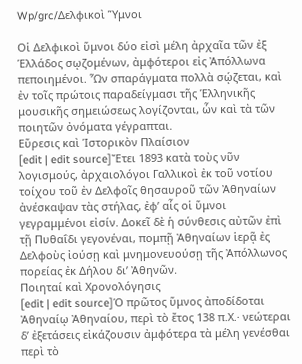Wp/grc/Δελφικοὶ Ὕμνοι

Οἱ Δελφικοὶ ὕμνοι δύο εἰσὶ μέλη ἀρχαῖα τῶν ἐξ Ἑλλάδος σῳζομένων, ἀμφότεροι εἰς Ἀπόλλωνα πεποιημένοι. Ὧν σπαράγματα πολλὰ σῴζεται, καὶ ἐν τοῖς πρώτοις παραδείγμασι τῆς Ἑλληνικῆς μουσικῆς σημειώσεως λογίζονται, ὧν καὶ τὰ τῶν ποιητῶν ὀνόματα γέγραπται.
Εὕρεσις καὶ Ἱστορικὸν Πλαίσιον
[edit | edit source]Ἔτει 1893 κατὰ τοὺς νῦν λογισμούς, ἀρχαιολόγοι Γαλλικοὶ ἐκ τοῦ νοτίου τοίχου τοῦ ἐν Δελφοῖς θησαυροῦ τῶν Ἀθηναίων ἀνέσκαψαν τὰς στήλας, ἐφ’ αἷς οἱ ὕμνοι γεγραμμένοι εἰσίν. Δοκεῖ δὲ ἡ σύνθεσις αὐτῶν ἐπὶ τῇ Πυθαΐδι γεγονέναι, πομπῇ Ἀθηναίων ἱερᾷ ἐς Δελφοὺς ἰούσῃ καὶ μνημονευούσῃ τῆς Ἀπόλλωνος πορείας ἐκ Δήλου δι’ Ἀθηνῶν.
Ποιηταί καὶ Χρονολόγησις
[edit | edit source]Ὁ πρῶτος ὕμνος ἀποδίδοται Ἀθηναίῳ Ἀθηναίου, περὶ τὸ ἔτος 138 π.Χ.· νεώτεραι δ’ ἐξετάσεις εἰκάζουσιν ἀμφότερα τὰ μέλη γενέσθαι περὶ τὸ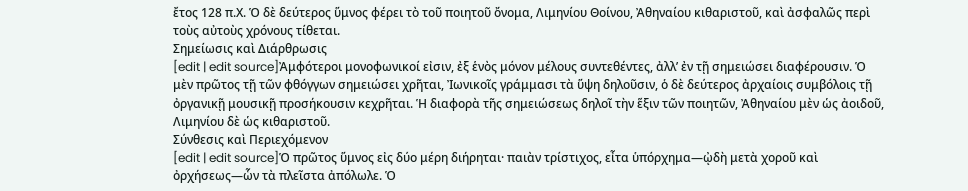ἔτος 128 π.Χ. Ὁ δὲ δεύτερος ὕμνος φέρει τὸ τοῦ ποιητοῦ ὄνομα, Λιμηνίου Θοίνου, Ἀθηναίου κιθαριστοῦ, καὶ ἀσφαλῶς περὶ τοὺς αὐτοὺς χρόνους τίθεται.
Σημείωσις καὶ Διάρθρωσις
[edit | edit source]Ἀμφότεροι μονοφωνικοί εἰσιν, ἐξ ἑνὸς μόνον μέλους συντεθέντες, ἀλλ’ ἐν τῇ σημειώσει διαφέρουσιν. Ὁ μὲν πρῶτος τῇ τῶν φθόγγων σημειώσει χρῆται, Ἰωνικοῖς γράμμασι τὰ ὕψη δηλοῦσιν, ὁ δὲ δεύτερος ἀρχαίοις συμβόλοις τῇ ὀργανικῇ μουσικῇ προσήκουσιν κεχρῆται. Ἡ διαφορὰ τῆς σημειώσεως δηλοῖ τὴν ἕξιν τῶν ποιητῶν, Ἀθηναίου μὲν ὡς ἀοιδοῦ, Λιμηνίου δὲ ὡς κιθαριστοῦ.
Σύνθεσις καὶ Περιεχόμενον
[edit | edit source]Ὁ πρῶτος ὕμνος εἰς δύο μέρη διήρηται· παιὰν τρίστιχος, εἶτα ὑπόρχημα—ᾠδὴ μετὰ χοροῦ καὶ ὀρχήσεως—ὧν τὰ πλεῖστα ἀπόλωλε. Ὁ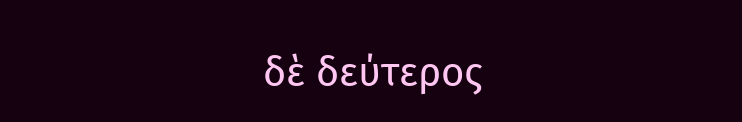δὲ δεύτερος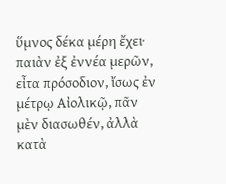ὕμνος δέκα μέρη ἔχει· παιὰν ἐξ ἐννέα μερῶν, εἶτα πρόσοδιον, ἴσως ἐν μέτρῳ Αἰολικῷ, πᾶν μὲν διασωθέν, ἀλλὰ κατὰ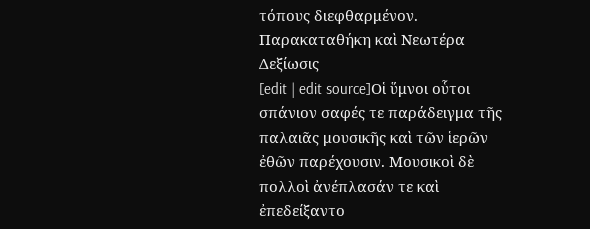τόπους διεφθαρμένον.
Παρακαταθήκη καὶ Νεωτέρα Δεξίωσις
[edit | edit source]Οἱ ὕμνοι οὗτοι σπάνιον σαφές τε παράδειγμα τῆς παλαιᾶς μουσικῆς καὶ τῶν ἱερῶν ἐθῶν παρέχουσιν. Μουσικοὶ δὲ πολλοὶ ἀνέπλασάν τε καὶ ἐπεδείξαντο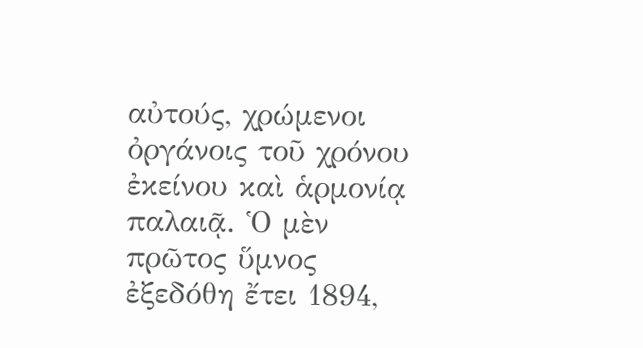αὐτούς, χρώμενοι ὀργάνοις τοῦ χρόνου ἐκείνου καὶ ἁρμονίᾳ παλαιᾷ. Ὁ μὲν πρῶτος ὕμνος ἐξεδόθη ἔτει 1894,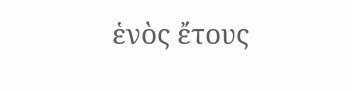ἑνὸς ἔτους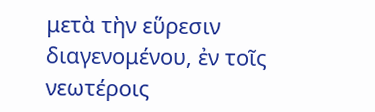μετὰ τὴν εὕρεσιν διαγενομένου, ἐν τοῖς νεωτέροις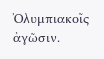Ὀλυμπιακοῖς ἀγῶσιν.